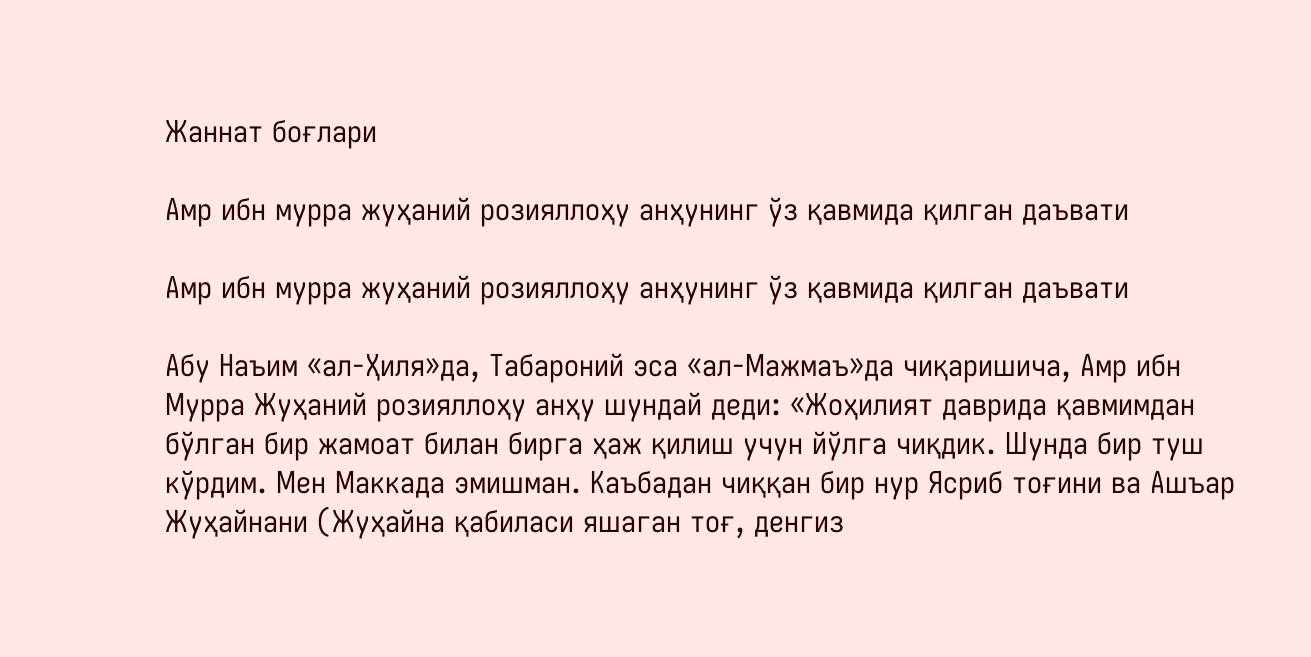Жаннат боғлари

Амр ибн мурра жуҳаний розияллоҳу анҳунинг ўз қавмида қилган даъвати

Амр ибн мурра жуҳаний розияллоҳу анҳунинг ўз қавмида қилган даъвати

Абу Наъим «ал-Ҳиля»да, Табароний эса «ал-Мажмаъ»да чиқаришича, Амр ибн Мурра Жуҳаний розияллоҳу анҳу шундай деди: «Жоҳилият даврида қавмимдан бўлган бир жамоат билан бирга ҳаж қилиш учун йўлга чиқдик. Шунда бир туш кўрдим. Мен Маккада эмишман. Каъбадан чиққан бир нур Ясриб тоғини ва Ашъар Жуҳайнани (Жуҳайна қабиласи яшаган тоғ, денгиз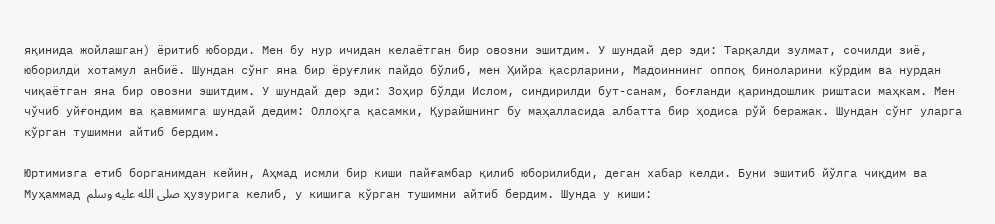яқинида жойлашган) ёритиб юборди. Мен бу нур ичидан келаётган бир овозни эшитдим. У шундай дер эди: Тарқалди зулмат, сочилди зиё, юборилди хотамул анбиё. Шундан сўнг яна бир ёруғлик пайдо бўлиб, мен Ҳийра қасрларини, Мадоиннинг оппоқ биноларини кўрдим ва нурдан чиқаётган яна бир овозни эшитдим. У шундай дер эди: Зоҳир бўлди Ислом, синдирилди бут-санам, боғланди қариндошлик риштаси маҳкам. Мен чўчиб уйғондим ва қавмимга шундай дедим: Оллоҳга қасамки, Қурайшнинг бу маҳалласида албатта бир ҳодиса рўй беражак. Шундан сўнг уларга кўрган тушимни айтиб бердим.

Юртимизга етиб борганимдан кейин, Аҳмад исмли бир киши пайғамбар қилиб юборилибди, деган хабар келди. Буни эшитиб йўлга чиқдим ва Муҳаммад صلى الله عليه وسلم ҳузурига келиб, у кишига кўрган тушимни айтиб бердим. Шунда у киши: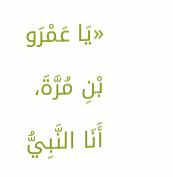«يَا عَمْرَو بْنِ مُرَّةَ، أَنَا النَّبِيُّ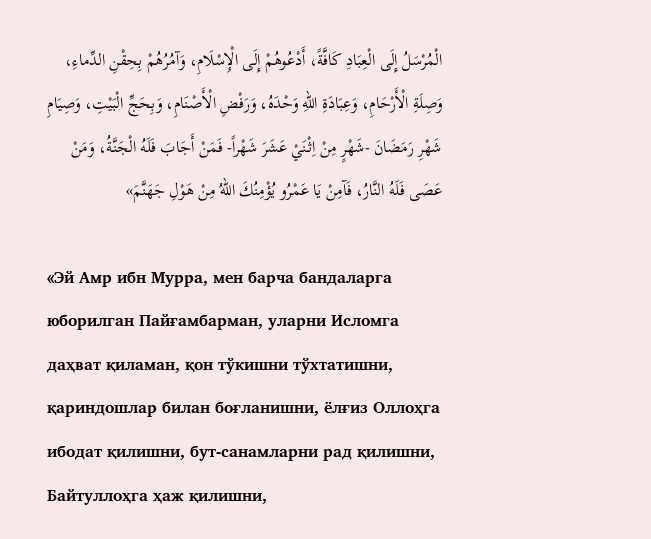الْمُرْسَلُ إِلَى الْعِبَادِ كَافَّةً، أَدْعُوهُمْ إِلَى الْإِسْلَامِ، وَآمُرُهُمْ بِحِقْنِ الدِّماءِ، وَصِلَةِ الْأَرْحَامِ، وَعِبَادَةِ اللهِ وَحْدَهُ، وَرَفْضِ الْأَصْنَامِ، وَبِحَجِّ الْبَيْتِ، وَصِيَامِ شَهْرِ رَمَضَانَ -شَهْرٍ مِنْ اِثْنَيْ عَشَرَ شَهْراً- فَمَنْ أَجَابَ فَلَهُ الْجَنَّةُ، وَمَنْ عَصَى فَلَهُ النَّارُ، فَآمِنْ يَا عَمْرُو يُؤْمِنُكَ اللهُ مِنْ هَوْلِ جَهَنَّمَ»

«Эй Амр ибн Мурра, мен барча бандаларга юборилган Пайғамбарман, уларни Исломга даҳват қиламан, қон тўкишни тўхтатишни, қариндошлар билан боғланишни, ёлғиз Оллоҳга ибодат қилишни, бут-санамларни рад қилишни, Байтуллоҳга ҳаж қилишни,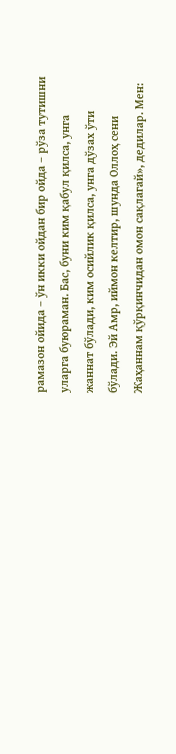рамазон ойида – ўн икки ойдан бир ойда – рўза тутишни уларга буюраман. Бас, буни ким қабул қилса, унга жаннат бўлади, ким осийлик қилса, унга дўзах ўти бўлади. Эй Амр, иймон келтир, шунда Оллоҳ сени Жаҳаннам қўрқинчидан омон сақлагай», дедилар. Мен: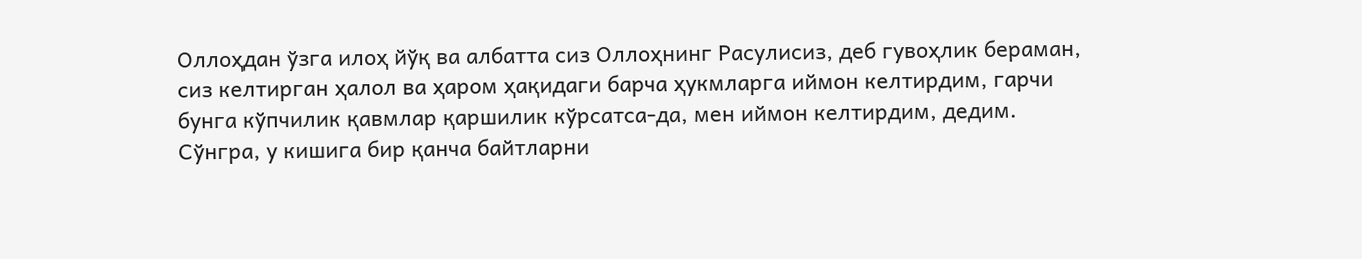Оллоҳдан ўзга илоҳ йўқ ва албатта сиз Оллоҳнинг Расулисиз, деб гувоҳлик бераман, сиз келтирган ҳалол ва ҳаром ҳақидаги барча ҳукмларга иймон келтирдим, гарчи бунга кўпчилик қавмлар қаршилик кўрсатса-да, мен иймон келтирдим, дедим. Сўнгра, у кишига бир қанча байтларни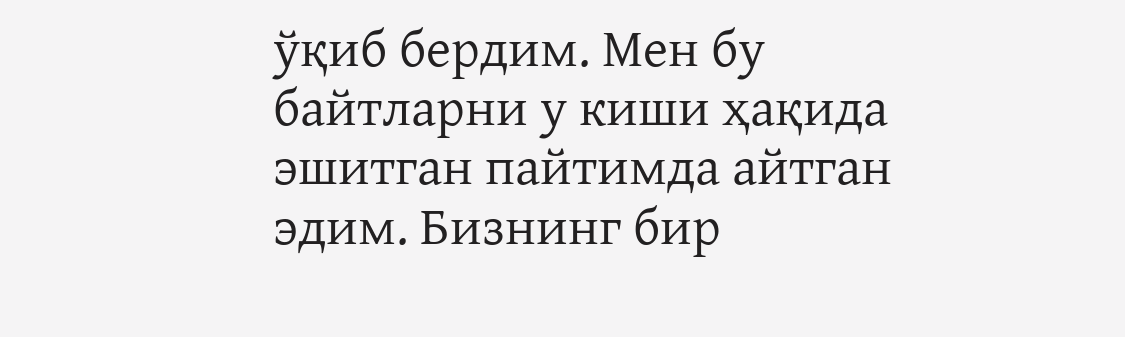ўқиб бердим. Мен бу байтларни у киши ҳақида эшитган пайтимда айтган эдим. Бизнинг бир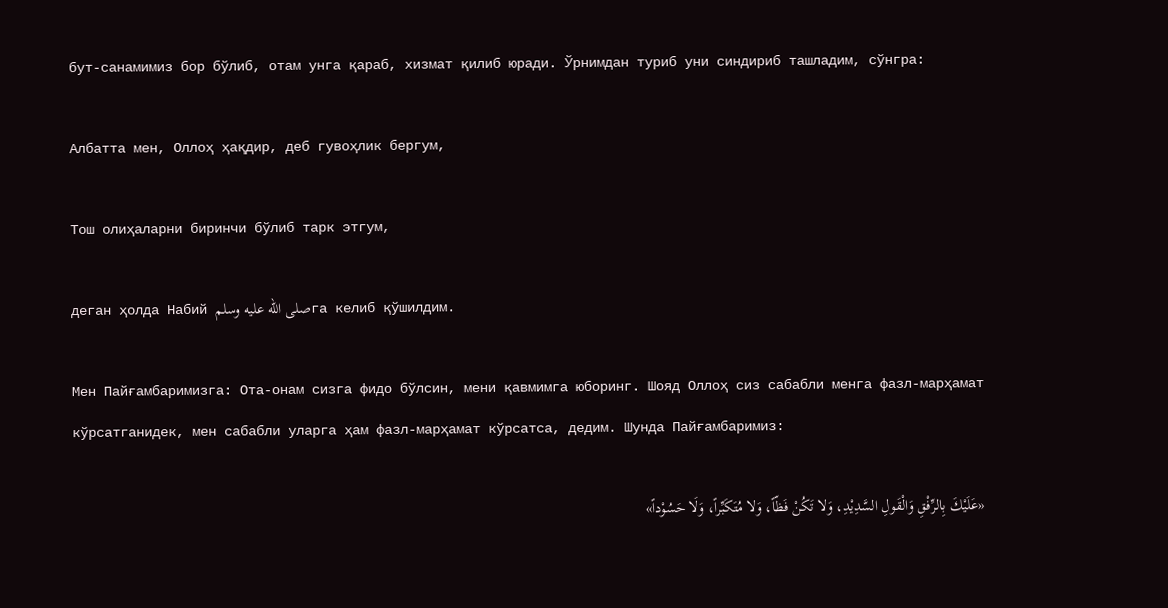бут-санамимиз бор бўлиб, отам унга қараб, хизмат қилиб юради. Ўрнимдан туриб уни синдириб ташладим, сўнгра:

Албатта мен, Оллоҳ ҳақдир, деб гувоҳлик бергум,

Тош олиҳаларни биринчи бўлиб тарк этгум,

деган ҳолда Набий صلى الله عليه وسلمга келиб қўшилдим.

Мен Пайғамбаримизга: Ота-онам сизга фидо бўлсин, мени қавмимга юборинг. Шояд Оллоҳ сиз сабабли менга фазл-марҳамат кўрсатганидек, мен сабабли уларга ҳам фазл-марҳамат кўрсатса, дедим. Шунда Пайғамбаримиз:

«عَلَيْكَ بِالرِّفْقِ وَالْقَولِ السَّدِيْدِ، وَلا تَكُنْ فَظّاً، وَلا مُتَكَبِّراً، وَلَا حَسُوْداً»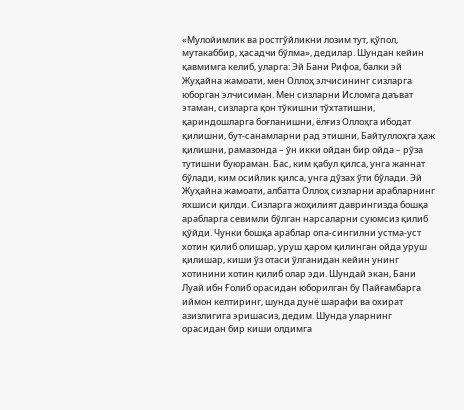«Мулойимлик ва ростгўйликни лозим тут, қўпол, мутакаббир, ҳасадчи бўлма», дедилар. Шундан кейин қавмимга келиб, уларга: Эй Бани Рифоа, балки эй Жуҳайна жамоати, мен Оллоҳ элчисининг сизларга юборган элчисиман. Мен сизларни Исломга даъват этаман, сизларга қон тўкишни тўхтатишни, қариндошларга боғланишни, ёлғиз Оллоҳга ибодат қилишни, бут-санамларни рад этишни, Байтуллоҳга ҳаж қилишни, рамазонда – ўн икки ойдан бир ойда – рўза тутишни буюраман. Бас, ким қабул қилса, унга жаннат бўлади, ким осийлик қилса, унга дўзах ўти бўлади. Эй Жуҳайна жамоати, албатта Оллоҳ сизларни арабларнинг яхшиси қилди. Сизларга жоҳилият даврингизда бошқа арабларга севимли бўлган нарсаларни суюмсиз қилиб қўйди. Чунки бошқа араблар опа-сингилни устма-уст хотин қилиб олишар, уруш ҳаром қилинган ойда уруш қилишар, киши ўз отаси ўлганидан кейин унинг хотинини хотин қилиб олар эди. Шундай экан, Бани Луай ибн Ғолиб орасидан юборилган бу Пайғамбарга иймон келтиринг, шунда дунё шарафи ва охират азизлигига эришасиз, дедим. Шунда уларнинг орасидан бир киши олдимга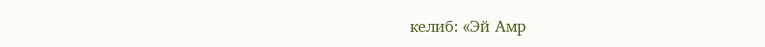келиб: «Эй Амр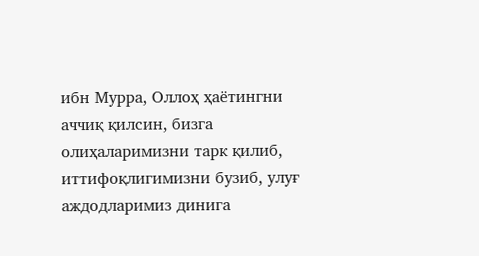ибн Мурра, Оллоҳ ҳаётингни аччиқ қилсин, бизга олиҳаларимизни тарк қилиб, иттифоқлигимизни бузиб, улуғ аждодларимиз динига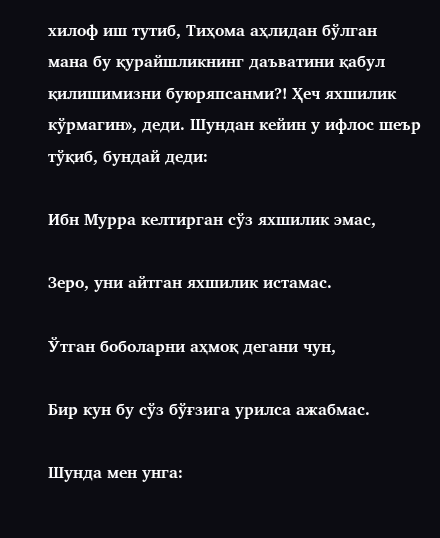хилоф иш тутиб, Тиҳома аҳлидан бўлган мана бу қурайшликнинг даъватини қабул қилишимизни буюряпсанми?! Ҳеч яхшилик кўрмагин», деди. Шундан кейин у ифлос шеър тўқиб, бундай деди:

Ибн Мурра келтирган сўз яхшилик эмас,

Зеро, уни айтган яхшилик истамас.

Ўтган боболарни аҳмоқ дегани чун,

Бир кун бу сўз бўғзига урилса ажабмас.

Шунда мен унга: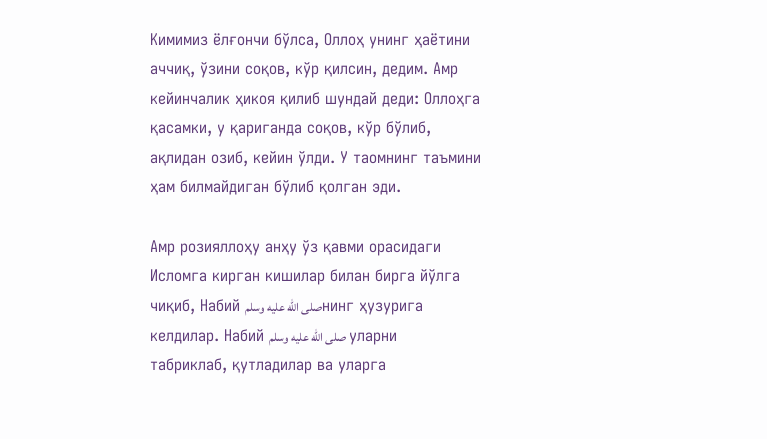Кимимиз ёлғончи бўлса, Оллоҳ унинг ҳаётини аччиқ, ўзини соқов, кўр қилсин, дедим. Амр кейинчалик ҳикоя қилиб шундай деди: Оллоҳга қасамки, у қариганда соқов, кўр бўлиб, ақлидан озиб, кейин ўлди. У таомнинг таъмини ҳам билмайдиган бўлиб қолган эди.

Амр розияллоҳу анҳу ўз қавми орасидаги Исломга кирган кишилар билан бирга йўлга чиқиб, Набий صلى الله عليه وسلمнинг ҳузурига келдилар. Набий صلى الله عليه وسلم уларни табриклаб, қутладилар ва уларга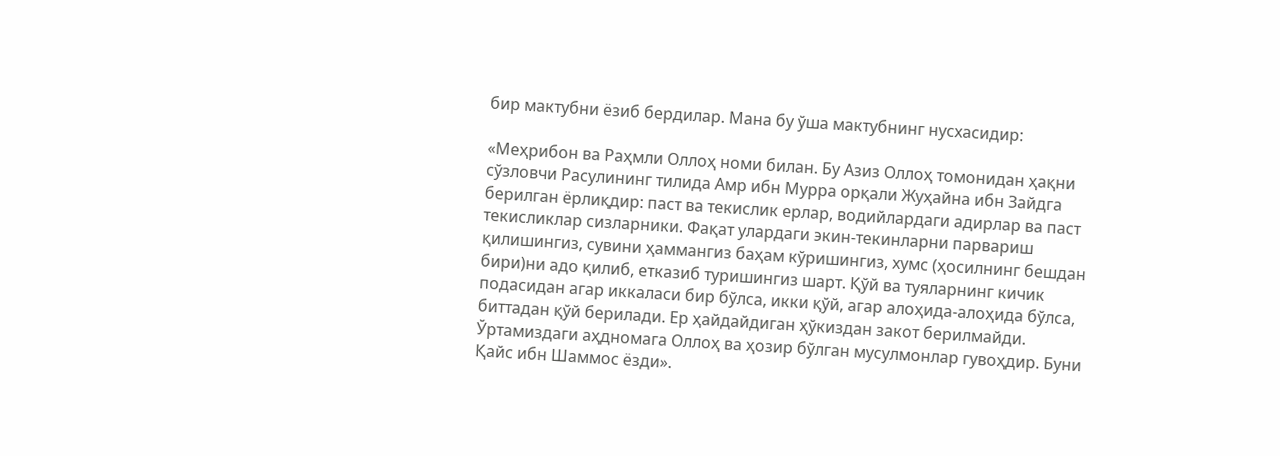бир мактубни ёзиб бердилар. Мана бу ўша мактубнинг нусхасидир:

«Меҳрибон ва Раҳмли Оллоҳ номи билан. Бу Азиз Оллоҳ томонидан ҳақни сўзловчи Расулининг тилида Амр ибн Мурра орқали Жуҳайна ибн Зайдга берилган ёрлиқдир: паст ва текислик ерлар, водийлардаги адирлар ва паст текисликлар сизларники. Фақат улардаги экин-текинларни парвариш қилишингиз, сувини ҳаммангиз баҳам кўришингиз, хумс (ҳосилнинг бешдан бири)ни адо қилиб, етказиб туришингиз шарт. Қўй ва туяларнинг кичик подасидан агар иккаласи бир бўлса, икки қўй, агар алоҳида-алоҳида бўлса, биттадан қўй берилади. Ер ҳайдайдиган ҳўкиздан закот берилмайди. Ўртамиздаги аҳдномага Оллоҳ ва ҳозир бўлган мусулмонлар гувоҳдир. Буни Қайс ибн Шаммос ёзди».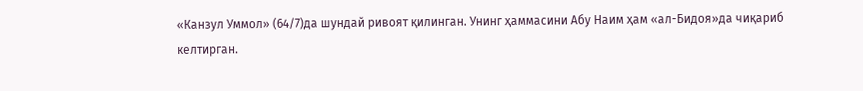«Канзул Уммол» (64/7)да шундай ривоят қилинган. Унинг ҳаммасини Абу Наим ҳам «ал-Бидоя»да чиқариб келтирган.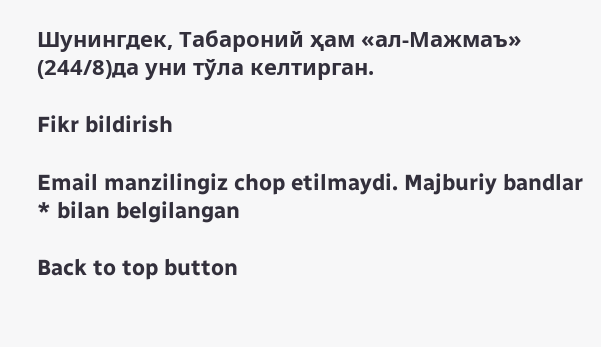Шунингдек, Табароний ҳам «ал-Мажмаъ» (244/8)да уни тўла келтирган.

Fikr bildirish

Email manzilingiz chop etilmaydi. Majburiy bandlar * bilan belgilangan

Back to top button